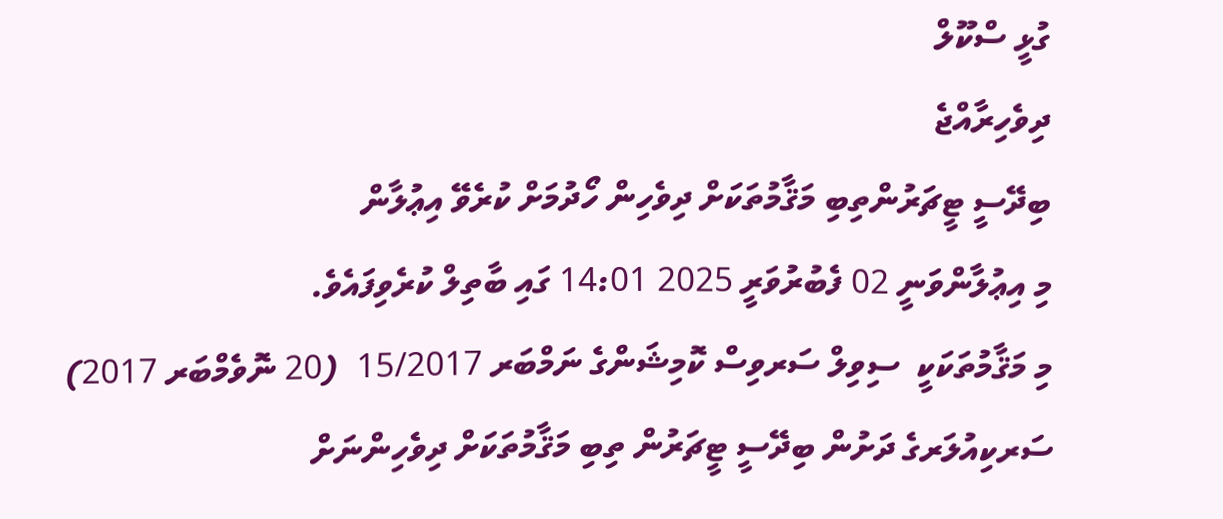ގުޅީ ސްކޫލް
ދިވެހިރާއްޖެ
ބިދޭސީ ޓީޗަރުންތިބި މަޤާމުތަކަށް ދިވެހިން ހޯދުމަށް ކުރެވޭ އިޢުލާން
މި އިޢުލާންވަނީ 02 ފެބުރުވަރީ 2025 14:01 ގައި ބާތިލް ކުރެވިފައެވެ.
މި މަޤާމުތަކަކީ  ސިވިލް ސަރވިސް ކޮމިޝަންގެ ނަމްބަރ 15/2017  (20 ނޮވެމްބަރ 2017) ސަރކިއުލަރގެ ދަށުން ބިދޭސީ ޓީޗަރުން ތިބި މަޤާމުތަކަށް ދިވެހިންނަށް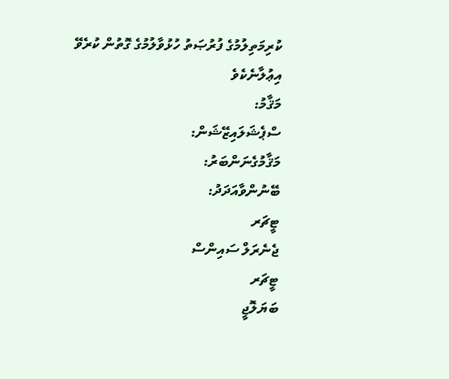ކުރިމަތިލުމުގެ ފުރުޞަތު ހުޅުވާލުމުގެ ގޮތުން ކުރެވޭ އިޢުލާނެކެވެ
މަޤާމު:
ސްޕެޝަލައިޒޭޝަން:
މަޤާމުގެނަންބަރު:
ބޭނުންވާއަދަދު:
ޓީޗަރ
ޖެނެރަލް ސައިންސް
ޓީޗަރ
ބަޔަލޮޖީ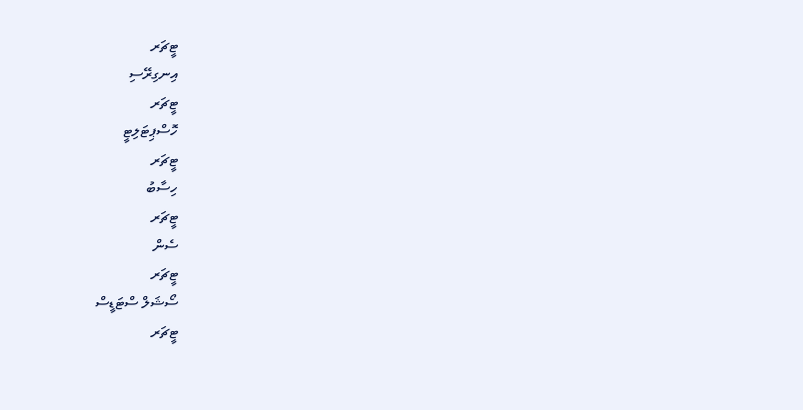ޓީޗަރ
އިނގިރޭސި
ޓީޗަރ
ހޮސްޕިޓަލިޓީ
ޓީޗަރ
ހިސާބު
ޓީޗަރ
ސެން
ޓީޗަރ
ސޯޝަލް ސްޓަޑީސް
ޓީޗަރ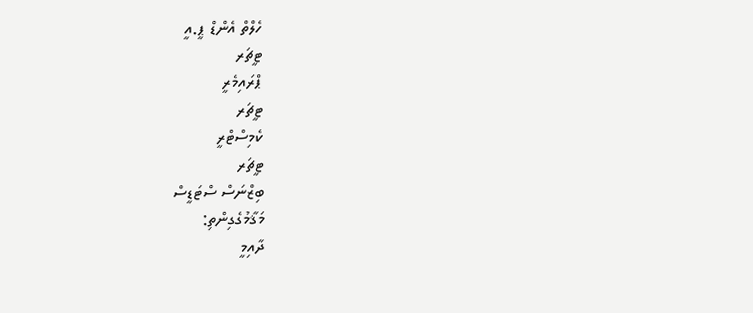ހެލްތް އެންޑް ޕީ.އީ
ޓީޗަރ
ޕްރައިމެރީ
ޓީޗަރ
ކެމިސްޓްރީ
ޓީޗަރ
ބިޒްނަސް ސްޓަޑީސް
މަޤާމުގެގިންތި:
ދާއިމީ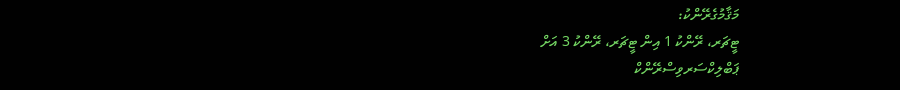މަޤާމުގެރޭންކު:
ޓީޗަރ، ރޭންކު 1 އިން ޓީޗަރ، ރޭންކު 3 އަށް
ޕަބްލިކްސަރވިސްރޭންކް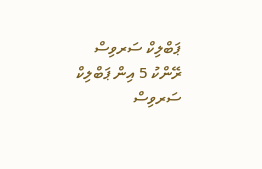ޕަބްލިކް ސަރވިސް ރޭންކު 5 އިން ޕަބްލިކް ސަރވިސް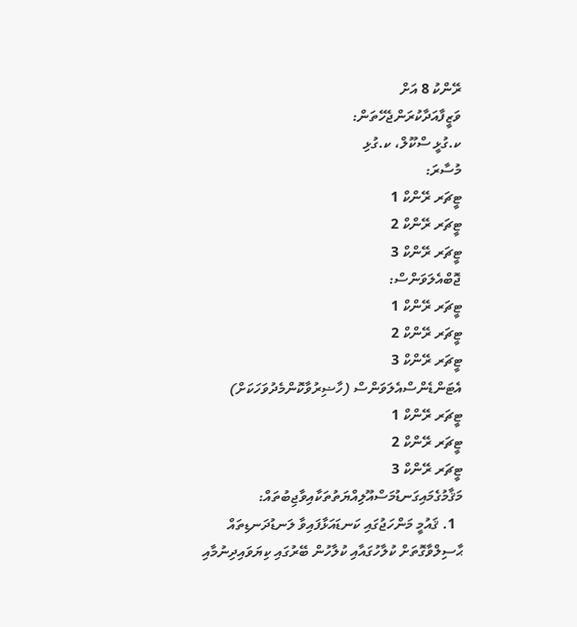ރޭންކު 8 އަށް
ވަޒީފާއަދާކުރަންޖެހޭތަން:
ކ.ގުޅީ ސްކޫލް، ކ.ގުޅި
މުސާރަ:
ޓީޗަރ ރޭންކް 1
ޓީޗަރ ރޭންކް 2
ޓީޗަރ ރޭންކް 3
ޖޮބްއެލަވަންސް:
ޓީޗަރ ރޭންކް 1
ޓީޗަރ ރޭންކް 2
ޓީޗަރ ރޭންކް 3
އެޓަންޑެންސްއެލަވަންސް (ހާޟިރުވާކޮންމެދުވަހަކަށް)
ޓީޗަރ ރޭންކް 1
ޓީޗަރ ރޭންކް 2
ޓީޗަރ ރޭންކް 3
މަޤާމުގެމައިގަނޑުމަސްއޫލިއްޔަތުތަކާއިވާޖިބުތައް:
  1. ޤައުމީ މަންހަޖުގައި ކަނޑައަޅާފައިވާ ލަނޑުދަނޑިތައް ޙާސިލްވާގޮތަށް ކުލާހުގައާއި ކުލާހުން ބޭރުގައި ކިޔަވައިދިނުމާއި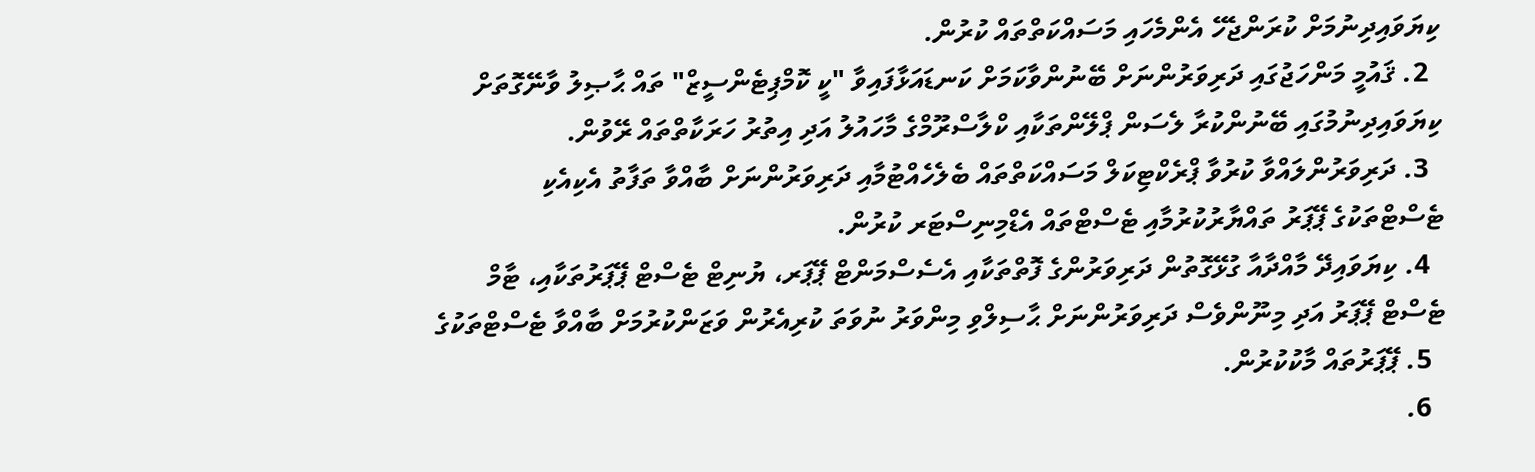ކިޔަވައިދިނުމަށް ކުރަންޖެހޭ އެންމެހައި މަސައްކަތްތައް ކުރުން.
  2. ޤައުމީ މަންހަޖުގައި ދަރިވަރުންނަށް ބޭނުންވާކަމަށް ކަނޑައަޅާފައިވާ "ކީ ކޮމްޕިޓެންސީޒް" ތައް ޙާޞިލު ވާނޭގޮތަށް ކިޔަވައިދިނުމުގައި ބޭނުންކުރާ ލެސަން ޕްލޭންތަކާއި ކްލާސްރޫމްގެ މާހައުލު އަދި އިތުރު ހަރަކާތްތައް ރޭވުން.
  3. ދަރިވަރުންލައްވާ ކުރުވާ ޕްރެކްޓިކަލް މަސައްކަތްތައް ބެލެހެއްޓުމާއި ދަރިވަރުންނަށް ބާއްވާ ތަފާތު އެކިއެކި ޓެސްޓްތަކުގެ ޕޭޕަރު ތައްޔާރުކުރުމާއި ޓެސްޓްތައް އެޑްމިނިސްޓަރ ކުރުން.
  4. ކިޔަވައިދޭ މާއްދާއާ ގުޅޭގޮތުން ދަރިވަރުންގެ ފޮތްތަކާއި އެސެސްމަންޓް ޕޭޕަރ، ޔުނިޓް ޓެސްޓް ޕޭޕަރުތަކާއި، ޓާމް ޓެސްޓް ޕޭޕަރު އަދި މިނޫންވެސް ދަރިވަރުންނަށް ޙާސިލްވި މިންވަރު ނުވަތަ ކުރިއެރުން ވަޒަންކުރުމަށް ބާއްވާ ޓެސްޓްތަކުގެ
  5. ޕޭޕަރުތައް މާކުކުރުން.
  6.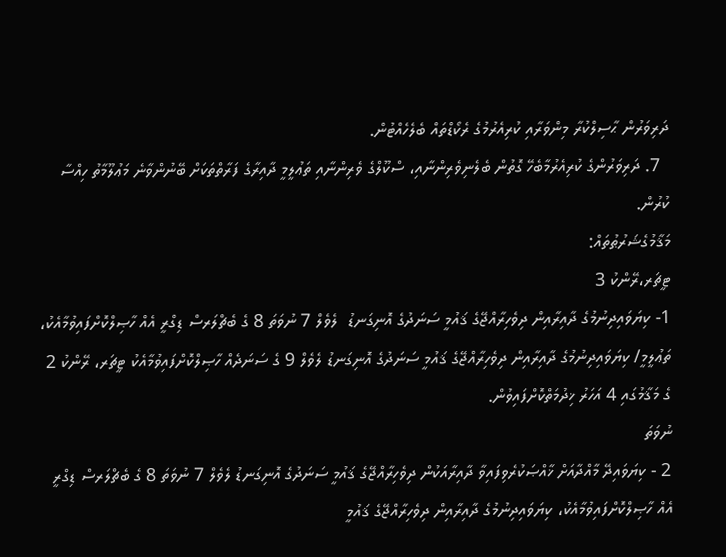ދަރިވަރުން ޙާސިލްކުރާ މިންވަރާއި ކުރިއެރުމުގެ ރެކޯޑްތައް ބެލެހެއްޓުން.
  7. ދަރިވަރުންގެ ކުރިއެރުމާބެހޭ ގޮތުން ބެލެނިވެރިންނާއި، ސްކޫލްގެ ވެރިންނާއި ތަޢުލީމީ ދާއިރާގެ ފަރާތްތަކަށް ބޭނުންވާނެ މަޢުލޫމާތު ހިއްސާ ކުރުން.
މަޤާމުގެޝަރުޠުތައް:
ޓީޗަރ،ރޭންކު 3
1- ކިޔަވައިދިނުމުގެ ދާއިރާއިން ދިވެހިރާއްޖޭގެ ޤައުމީ ސަނަދުގެ އޮނިގަނޑު  ލެވެލް 7 ނުވަތަ 8 ގެ ބެޗްލަރސް ޑިގްރީ އެއް ހާޞިލްކޮށްފައިވުމާއެކު، ތަޢުލީމީ/ ކިޔަވައިދިނުމުގެ ދާއިރާއިން ދިވެހިރާއްޖޭގެ ޤައުމީ ސަނަދުގެ އޮނިގަނޑު ލެވެލް 9 ގެ ސަނަދެއް ހާޞިލްކޮށްފައިވުމާއެކު ޓީޗަރ، ރޭންކު 2 ގެ މަޤާމުގައި 4 އަހަރު ޚިދުމަތްކޮށްފައިވުން.
ނުވަތަ
2 - ކިޔަވައިދޭ މާއްދާއަށް ޚާއްޞަކުރެވިފައިވާ ދާއިރާއަކުން ދިވެހިރާއްޖޭގެ ޤައުމީ ސަނަދުގެ އޮނިގަނޑު ލެވެލް 7 ނުވަތަ 8 ގެ ބެޗްލަރސް ޑިގްރީ އެއް ހާޞިލްކޮށްފައިވުމާއެކު، ކިޔަވައިދިނުމުގެ ދާއިރާއިން ދިވެހިރާއްޖޭގެ ޤައުމީ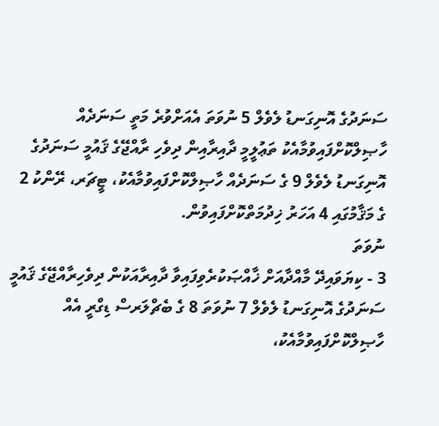ސަނަދުގެ އޮނިގަނޑު ލެވެލް 5 ނުވަތަ އެއަށްވުރެ މަތީ ސަނަދެއް ހާޞިލްކޮށްފައިވުމާއެކު ތަޢުލީމީ ދާއިރާއިން ދިވެހި ރާއްޖޭގެ ޤައުމީ ސަނަދުގެ އޮނިގަނޑު ލެވެލް 9 ގެ ސަނަދެއް ހާޞިލްކޮށްފައިވުމާއެކު، ޓީޗަރ، ރޭންކު 2 ގެ މަޤާމުގައި 4 އަހަރު ޚިދުމަތްކޮށްފައިވުން.
ނުވަތަ
3 - ކިޔަވައިދޭ މާއްދާއަށް ޚާއްޞަކުރެވިފައިވާ ދާއިރާއަކުން ދިވެހިރާއްޖޭގެ ޤައުމީ ސަނަދުގެ އޮނިގަނޑު ލެވެލް 7 ނުވަތަ 8 ގެ ބެޗްލަރސް ޑިގްރީ އެއް ހާޞިލްކޮށްފައިވުމާއެކު،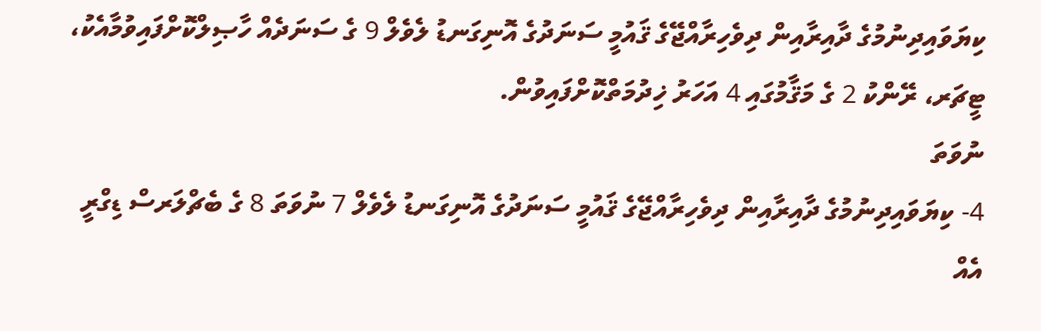ކިޔަވައިދިނުމުގެ ދާއިރާއިން ދިވެހިރާއްޖޭގެ ޤައުމީ ސަނަދުގެ އޮނިގަނޑު ލެވެލް 9 ގެ ސަނަދެއް ހާޞިލްކޮށްފައިވުމާއެކު، ޓީޗަރ، ރޭންކު 2 ގެ މަޤާމުގައި 4 އަހަރު ޚިދުމަތްކޮށްފައިވުން.
ނުވަތަ
4- ކިޔަވައިދިނުމުގެ ދާއިރާއިން ދިވެހިރާއްޖޭގެ ޤައުމީ ސަނަދުގެ އޮނިގަނޑު ލެވެލް 7 ނުވަތަ 8 ގެ ބެޗްލަރސް ޑިގްރީ އެއް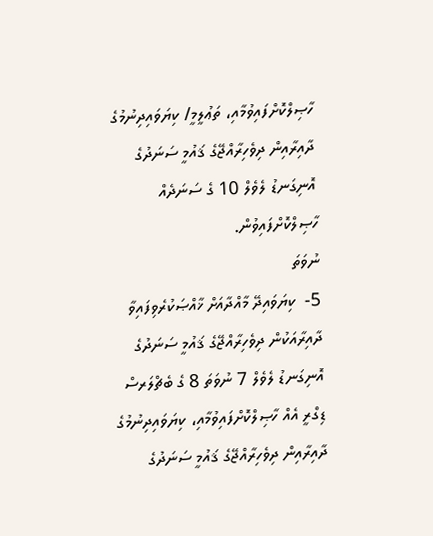ހާޞިލްކޮށްފައިވުމާއި، ތަޢުލީމީ/ ކިޔަވައިދިނުމުގެ ދާއިރާއިން ދިވެހިރާއްޖޭގެ ޤައުމީ ސަނަދުގެ އޮނިގަނޑު ލެވެލް 10 ގެ ސަނަދެއް ހާޞިލްކޮށްފައިވުން.
ނުވަތަ
5-  ކިޔަވައިދޭ މާއްދާއަށް ޚާއްޞަކުރެވިފައިވާ ދާއިރާއަކުން ދިވެހިރާއްޖޭގެ ޤައުމީ ސަނަދުގެ އޮނިގަނޑު ލެވެލް 7 ނުވަތަ 8 ގެ ބެޗްލަރސް ޑިގްރީ އެއް ހާޞިލްކޮށްފައިވުމާއި، ކިޔަވައިދިނުމުގެ ދާއިރާއިން ދިވެހިރާއްޖޭގެ ޤައުމީ ސަނަދުގެ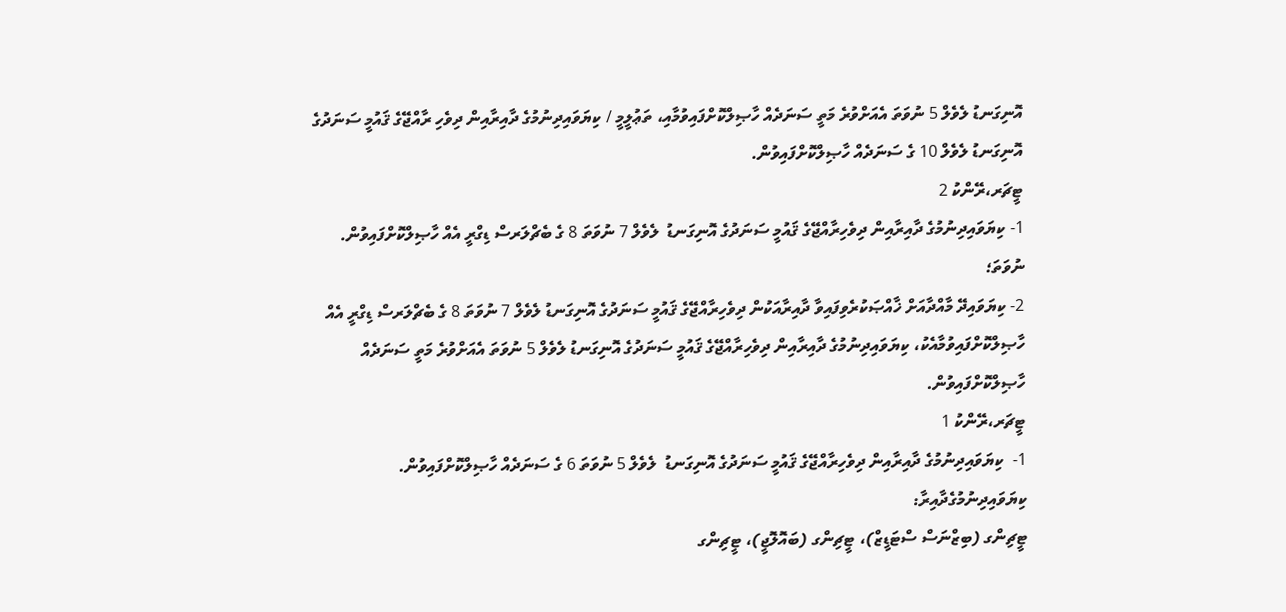އޮނިގަނޑު ލެވެލް 5 ނުވަތަ އެއަށްވުރެ މަތީ ސަނަދެއް ހާޞިލްކޮށްފައިވުމާއި، ތަޢުލީމީ / ކިޔަވައިދިނުމުގެ ދާއިރާއިން ދިވެހި ރާއްޖޭގެ ޤައުމީ ސަނަދުގެ އޮނިގަނޑު ލެވެލް 10 ގެ ސަނަދެއް ހާޞިލްކޮށްފައިވުން.
ޓީޗަރ،ރޭންކު 2
1- ކިޔަވައިދިނުމުގެ ދާއިރާއިން ދިވެހިރާއްޖޭގެ ޤައުމީ ސަނަދުގެ އޮނިގަނޑު  ލެވެލް 7 ނުވަތަ 8 ގެ ބެޗްލަރސް ޑިގްރީ އެއް ހާޞިލްކޮށްފައިވުން.
ނުވަތަ؛
2- ކިޔަވައިދޭ މާއްދާއަށް ޚާއްޞަކުރެވިފައިވާ ދާއިރާއަކުން ދިވެހިރާއްޖޭގެ ޤައުމީ ސަނަދުގެ އޮނިގަނޑު ލެވެލް 7 ނުވަތަ 8 ގެ ބެޗްލަރސް ޑިގްރީ އެއް ހާޞިލްކޮށްފައިވުމާއެކު، ކިޔަވައިދިނުމުގެ ދާއިރާއިން ދިވެހިރާއްޖޭގެ ޤައުމީ ސަނަދުގެ އޮނިގަނޑު ލެވެލް 5 ނުވަތަ އެއަށްވުރެ މަތީ ސަނަދެއް ހާޞިލްކޮށްފައިވުން.
ޓީޗަރ،ރޭންކު 1
1-  ކިޔަވައިދިނުމުގެ ދާއިރާއިން ދިވެހިރާއްޖޭގެ ޤައުމީ ސަނަދުގެ އޮނިގަނޑު  ލެވެލް 5 ނުވަތަ 6 ގެ ސަނަދެއް ހާޞިލްކޮށްފައިވުން.
ކިޔަވައިދިނުމުގެދާއިރާ:
ޓީޗިންގ (ބިޒްނަސް ސްޓަޑީޒް)، ޓީޗިންގ (ބައޮލޮޖީ)، ޓީޗިންގ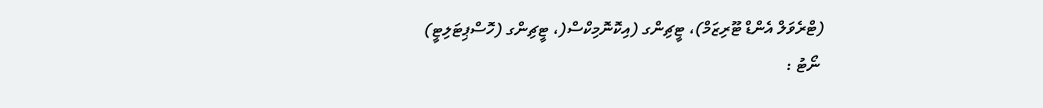(ޓްރެވަލް އެންޑް ޓޫރިޒަމް)، ޓީޗިންގ (އިކޮނޮމިކްސް(، ޓީޗިންގ (ހޮސްޕިޓަލިޓީ)
 ނޯޓު :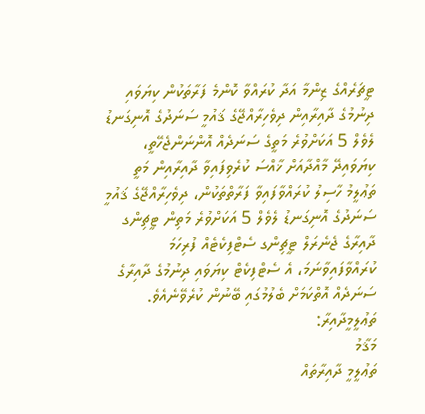ޓީޗަރެއްގެ ޒިންމާ އަދާ ކުރައްވާ ކޮންމެ ފަރާތަކުން ކިޔަވައި ދިނުމުގެ ދާއިރާއިން ދިވެހިރާއްޖޭގެ ޤައުމީ ސަނަދުގެ އޮނިގަނޑު ލެވެލް 5 އަކަށްވުރެ މަތީގެ ސަނަދެއް އޮންނަންޖެހޭތީ، ކިޔަވައިދޭ މާއްދާއަށް ޚާއްސަ ކުރެވިފައިވާ ދާއިރާއިން މަތީ ތަޢުލީމު ހާސިލު ކުރައްވާފައިވާ ފަރާތްތަކުން، ދިވެހިރާއްޖޭގެ ޤައުމީ ސަނަދުގެ އޮނިގަނޑު ލެވެލް 5 އަކަށްވުރެ މަތިން ޓީޗިންގ ދާއިރާގެ ޖެނެރަލް ޓީޗިންގ ސެޓްފިކެޓެއް ފުރިހަމަ ކުރައްވާފައިވާނަމަ، އެ ސެޓްފިކެޓް ކިޔަވައި ދިނުމުގެ ދާއިރާގެ ސަނަދެއް އޮތްކަމަށް ބެލުމުގައި ބޭނުން ކުރެވޭނެއެވެ.
ތަޢުލީމީދާއިރާ:
މަޤާމު
ތަޢުލީމީ ދާއިރާތައް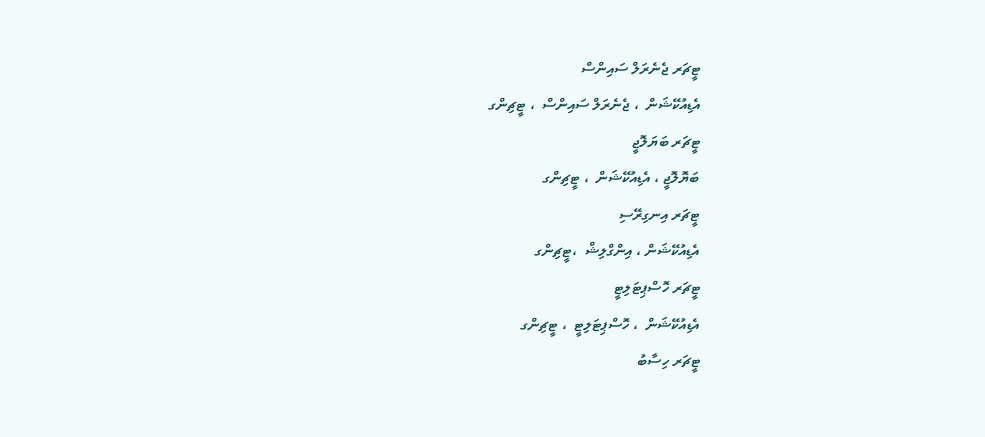ޓީޗަރ ޖެނެރަލް ސައިންސް
އެޑިއުކޭޝަން  ، ޖެނެރަލް ސައިންސް  ، ޓީޗިންގ
ޓީޗަރ ބަޔަލޮޖީ
ބަޔޮލޮޖީ ، އެޑިއުކޭޝަން  ، ޓީޗިންގ
ޓީޗަރ އިނގިރޭސި
އެޑިއުކޭޝަން ، އިންގްލިޝް  ،ޓީޗިންގ
ޓީޗަރ ހޮސްޕިޓަލިޓީ
އެޑިއުކޭޝަން  ، ހޮސްޕިޓަލިޓީ  ، ޓީޗިންގ
ޓީޗަރ ހިސާބު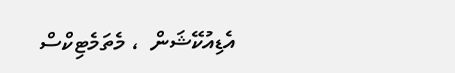އެޑިއުކޭޝަން  ، މެތަމެޓިކްސް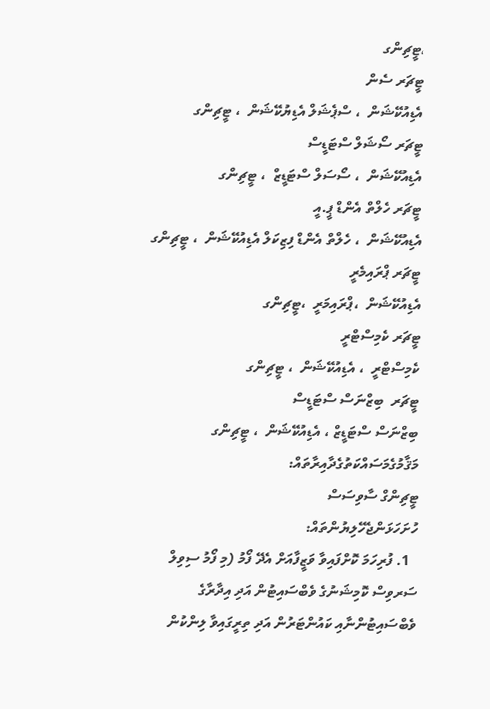،ޓީޗިންގ
ޓީޗަރ ސެން
އެޑިއުކޭޝަން  ، ސްޕެޝަލް އެޑިޔުކޭޝަން  ، ޓީޗިންގ
ޓީޗަރ ސޯޝަލް ސްޓަޑީސް
އެޑިއުކޭޝަން  ، ސޯސަލް ސްޓަޑީޒް  ، ޓީޗިންގ
ޓީޗަރ ހެލްތް އެންޑް ޕީ.އީ
އެޑިއުކޭޝަން  ، ހެލްތް އެންޑް ފިޒިކަލް އެޑިއުކޭޝަން  ، ޓީޗިންގ
ޓީޗަރ ޕްރައިމެރީ
އެޑިއުކޭޝަން  ،ޕްރައިމަރީ  ،ޓީޗިންގ
ޓީޗަރ ކެމިސްޓްރީ
ކެމިސްޓްރީ  ، އެޑިއުކޭޝަން  ، ޓީޗިންގ
ޓީޗަރ  ބިޒްނަސް ސްޓަޑީސް
ބިޒްނަސް ސްޓަޑީޒް ، އެޑިއުކޭޝަން  ، ޓީޗިންގ
މަޤާމުގެމަސައްކަތުގެދާއިރާތައް:
ޓީޗިންގް ސާވިސަސް
ހުށަހަޅަންޖެހޭލިޔުންތައް:
  1. ފުރިހަމަ ކޮށްފައިވާ ވަޒީފާއަށް އެދޭ ފޯމު (މި ފޯމު ސިވިލް ސަރވިސް ކޮމިޝަނުގެ ވެބްސައިޓުން އަދި އިދާރާގެ ވެބްސައިޓުންނާއި ކައުންޓަރުން އަދި ތިރީގައިވާ ލިންކުން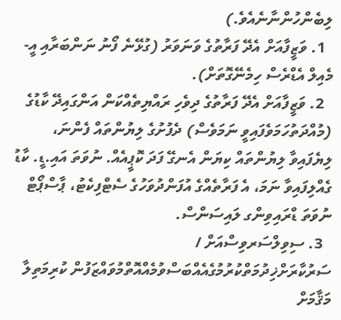ލިބެންހުންނާނެއެވެ.)
  1. ވަޒީފާއަށް އެދޭ ފަރާތުގެ ވަނަވަރު (ގުޅޭނެ ފޯނު ނަންބަރާއި އީ-މެއިލް އެޑްރެސް ހިމެނޭގޮތަށް).
  2. ވަޒީފާއަށް އެދޭ ފަރާތުގެ ދިވެހި ރައްޔިތެއްކަން އަންގައިދޭ ކާޑުގެ (މުއްދަތުހަމަވެފައިވީ ނަމަވެސް) ދެފުށުގެ ލިޔުންތައް ފެންނަ، ލިޔެފައިވާ ލިޔުންތައް ކިޔަން އެނގޭ ފަދަ ކޮޕީއެއް. ނުވަތަ އައި.ޑީ. ކާޑު ގެއްލިފައިވާ ނަމަ، އެ ފަރާތެއްގެ އުފަންދުވަހުގެ ސެޓްފިކެޓު، ޕާސްޕޯޓް ނުވަތަ ޑްރައިވިންގ ލައިސަންސް.
  3. ސިވިލްސަރވިސްއަށް / ސަރުކާރަށްޚިދުމަތްކުރުމުގެއެއްބަސްވުމެއްއޮތްމުވައްޒަފުން ކުރިމަތިލާ މަޤާމަށް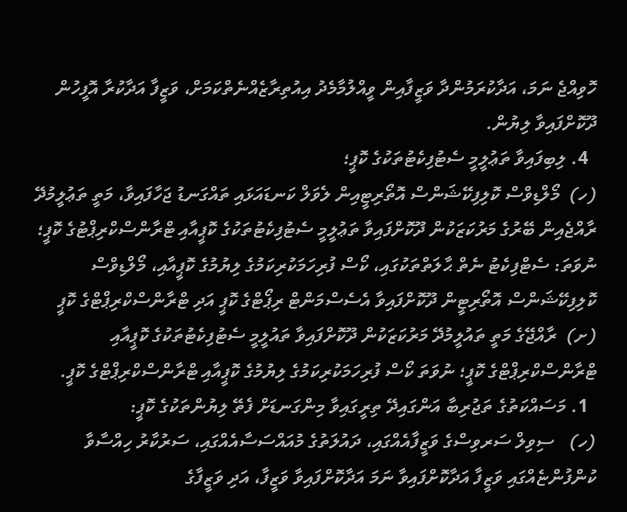ހޮވިއްޖެ ނަމަ، އަދާކުރަމުންދާ ވަޒީފާއިން ވީއްލުމާމެދު އިއުތިރާޒެއްނެތްކަމަށް، ވަޒީފާ އަދާކުރާ އޮފީހުން ދޫކޮށްފައިވާ ލިޔުން.
  4. ލިބިފައިވާ ތަޢުލީމީ ސެޓުފިކެޓުތަކުގެ ކޮޕީ؛
(ހ)  މޯލްޑިވްސް ކޮލިފިކޭޝަންސް އޮތޯރިޓީއިން ލެވަލް ކަނޑައަޅައި ތައްގަނޑު ޖަހާފައިވާ، މަތީ ތަޢުލީމުދޭ ރާއްޖެއިން ބޭރުގެ މަރުކަޒަކުން ދޫކޮށްފައިވާ ތަޢުލީމީ ސެޓުފިކެޓުތަކުގެ ކޮޕީއާއި ޓްރާންސްކްރިޕްޓުގެ ކޮޕީ؛ ނުވަތަ: ސެޓްފިކެޓު ނެތް ޙާލަތްތަކުގައި، ކޯސް ފުރިހަމަކުރިކަމުގެ ލިޔުމުގެ ކޮޕީއާއި، މޯލްޑިވްސް ކޮލިފިކޭޝަންސް އޮތޯރިޓީން ދޫކޮށްފައިވާ އެސެސްމަންޓް ރިޕޯޓްގެ ކޮޕީ އަދި ޓްރާންސްކްރިޕްޓްގެ ކޮޕީ
(ށ)  ރާއްޖޭގެ މަތީ ތައުލީމުދޭ މަރުކަޒަކުން ދޫކޮށްފައިވާ ތައުލީމީ ސެޓުފިކެޓުތަކުގެ ކޮޕީއާއި ޓްރާންސްކްރިޕްޓްގެ ކޮޕީ؛ ނުވަތަ ކޯސް ފުރިހަމަކުރިކަމުގެ ލިޔުމުގެ ކޮޕީއާއި ޓްރާންސްކްރިޕްޓްގެ ކޮޕީ.
  1. މަސައްކަތުގެ ތަޖުރިބާ އަންގައިދޭ ތިރީގައިވާ މިންގަނޑަށް ފެތޭ ލިޔުންތަކުގެ ކޮޕީ:
(ހ)   ސިވިލް ސަރވިސްގެ ވަޒީފާއެއްގައި، ދައުލަތުގެ މުއައްސަސާއެއްގައި، ސަރުކާރު ހިއްސާވާ ކުންފުންޏެއްގައި ވަޒީފާ އަދާކޮށްފައިވާ ނަމަ އަދާކޮށްފައިވާ ވަޒީފާ، އަދި ވަޒީފާގެ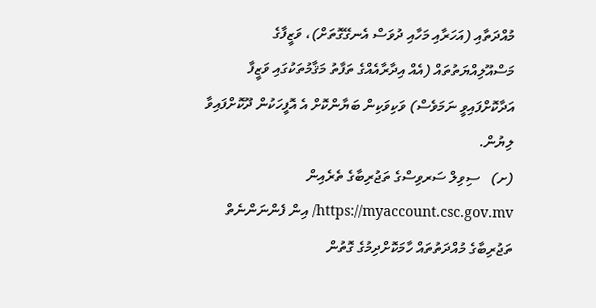މުއްދަތާއި (އަހަރާއި މަހާއި ދުވަސް އެނގޭގޮތަށް)، ވަޒީފާގެ މަސްއޫލިއްޔަތުތައް (އެއް އިދާރާއެއްގެ ތަފާތު މަޤާމުތަކުގައި ވަޒީފާ އަދާކޮށްފައިވީ ނަމަވެސް) ވަކިވަކިން ބަޔާންކޮށް އެ އޮފީހަކުން ދޫކޮށްފައިވާ ލިޔުން.
(ށ)   ސިވިލް ސަރވިސްގެ ތަޖުރިބާގެ ތެރެއިން https://myaccount.csc.gov.mv/ އިން ފެންނަންނެތް ތަޖުރިބާގެ މުއްދަތުތައް ހާމަކޮށްދިމުގެ ގޮތުން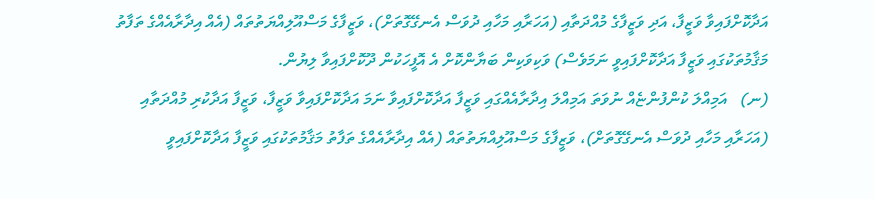އަދާކޮށްފައިވާ ވަޒީފާ، އަދި ވަޒީފާގެ މުއްދަތާއި (އަހަރާއި މަހާއި ދުވަސް އެނގޭގޮތަށް)، ވަޒީފާގެ މަސްއޫލިއްޔަތުތައް (އެއް އިދާރާއެއްގެ ތަފާތު މަޤާމުތަކުގައި ވަޒީފާ އަދާކޮށްފައިވީ ނަމަވެސް) ވަކިވަކިން ބަޔާންކޮށް އެ އޮފީހަކުން ދޫކޮށްފައިވާ ލިޔުން.
(ނ)   އަމިއްލަ ކުންފުންޏެއް ނުވަތަ އަމިއްލަ އިދާރާއެއްގައި ވަޒީފާ އަދާކޮށްފައިވާ ނަމަ އަދާކޮށްފައިވާ ވަޒީފާ، ވަޒީފާ އަދާކުރި މުއްދަތާއި (އަހަރާއި މަހާއި ދުވަސް އެނގޭގޮތަށް)، ވަޒީފާގެ މަސްއޫލިއްޔަތުތައް (އެއް އިދާރާއެއްގެ ތަފާތު މަޤާމުތަކުގައި ވަޒީފާ އަދާކޮށްފައިވީ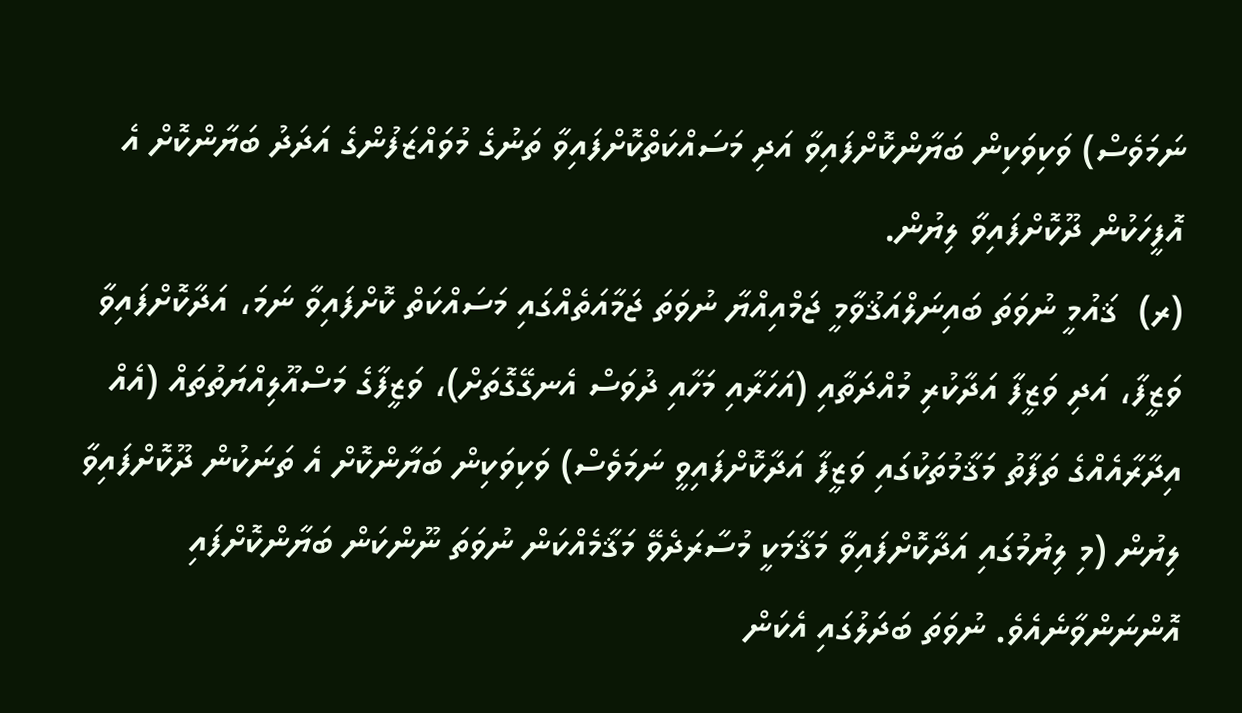ނަމަވެސް) ވަކިވަކިން ބަޔާންކޮށްފައިވާ އަދި މަސައްކަތްކޮށްފައިވާ ތަނުގެ މުވައްޒަފުންގެ އަދަދު ބަޔާންކޮށް އެ އޮފީހަކުން ދޫކޮށްފައިވާ ލިޔުން.
(ރ)  ޤައުމީ ނުވަތަ ބައިނަލްއަޤުވާމީ ޖަމްއިއްޔާ ނުވަތަ ޖަމާއަތެއްގައި މަސައްކަތް ކޮށްފައިވާ ނަމަ، އަދާކޮށްފައިވާ ވަޒީފާ، އަދި ވަޒީފާ އަދާކުރި މުއްދަތާއި (އަހަރާއި މަހާއި ދުވަސް އެނގޭގޮތަށް)، ވަޒީފާގެ މަސްއޫލިއްޔަތުތައް (އެއް އިދާރާއެއްގެ ތަފާތު މަޤާމުތަކުގައި ވަޒީފާ އަދާކޮށްފައިވީ ނަމަވެސް) ވަކިވަކިން ބަޔާންކޮށް އެ ތަނަކުން ދޫކޮށްފައިވާ ލިޔުން (މި ލިޔުމުގައި އަދާކޮށްފައިވާ މަޤާމަކީ މުސާރަދެވޭ މަޤާމެއްކަން ނުވަތަ ނޫންކަން ބަޔާންކޮށްފައި އޮންނަންވާނެއެވެ. ނުވަތަ ބަދަލުގައި އެކަން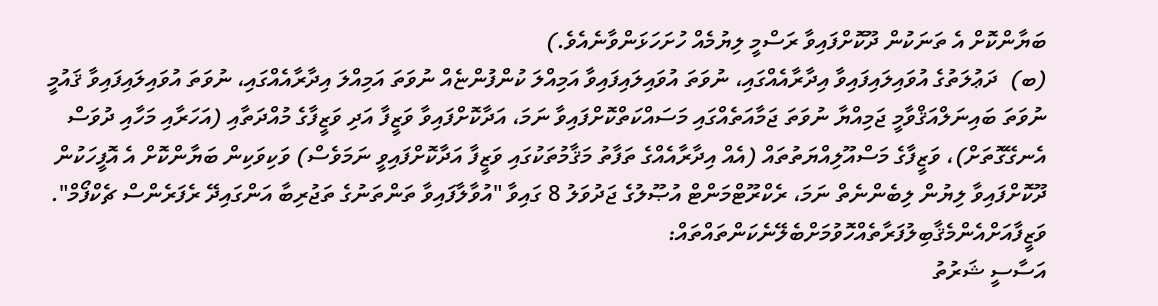ބަޔާންކޮށް އެ ތަނަކުން ދޫކޮށްފައިވާ ރަސްމީ ލިޔުމެއް ހުށަހަޅަންވާނެއެވެ.)
(ބ)  ދަޢުލަތުގެ އުވައިލައިފައިވާ އިދާރާއެއްގައި، ނުވަތަ އުވައިލައިފައިވާ އަމިއްލަ ކުންފުންޏެއް ނުވަތަ އަމިއްލަ އިދާރާއެއްގައި، ނުވަތަ އުވައިލައިފައިވާ ޤައުމީ ނުވަތަ ބައިނަލްއަޤްވާމީ ޖަމިއްޔާ ނުވަތަ ޖަމާއަތެއްގައި މަސައްކަތްކޮށްފައިވާ ނަމަ، އަދާކޮށްފައިވާ ވަޒީފާ އަދި ވަޒީފާގެ މުއްދަތާއި (އަހަރާއި މަހާއި ދުވަސް އެނގޭގޮތަށް)، ވަޒީފާގެ މަސްއޫލިއްޔަތުތައް (އެއް އިދާރާއެއްގެ ތަފާތު މަޤާމުތަކުގައި ވަޒީފާ އަދާކޮށްފައިވީ ނަމަވެސް) ވަކިވަކިން ބަޔާންކޮށް އެ އޮފީހަކުން ދޫކޮށްފައިވާ ލިޔުން ލިބެންނެތް ނަމަ، ރެކްރޫޓްމަންޓް އުޞޫލުގެ ޖަދުވަލު 8 ގައިވާ "އުވާލާފައިވާ ތަންތަނުގެ ތަޖުރިބާ އަންގައިދޭ ރެފަރެންސް ޗެކްފޯމް".
ވަޒީފާއަށްއެންމެޤާބިލުފަރާތެއްހޮވުމަށްބެލޭނެކަންތައްތައް:
އަސާސީ ޝަރުތު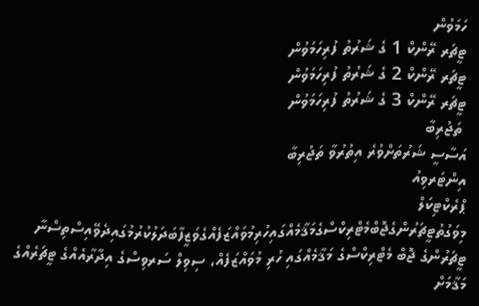ހަމަވުން
ޓީޗަރ ރޭންކް 1 ގެ ޝަރުތު ފުރިހަމަވުން
ޓީޗަރ ރޭންކް 2 ގެ ޝަރުތު ފުރިހަމަވުން
ޓީޗަރ ރޭންކް 3 ގެ ޝަރުތު ފުރިހަމަވުން
 ތަޖުރިބާ
އަސާސީ ޝަރުތަށްވުރެ އިތުރުވާ ތަޖުރިބާ
އިންޓަރވިއު
ޕްރެކްޓިކަލް
މިވަގުތުޓީޗަރުންގެޖޮބްމެޓްރިކްސްގެމަޤާމެއްގައިހުރިމުވައްޒަފެއްގެވަޒީފާބަދަލުކުރުމުގައިދެވޭއިސްތިސްނާ
ޓީޗަރުންގެ ޖޮބް މެޓްރިކްސްގެ މަޤާމެއްގައި ހުރި މުވައްޒަފެއް، ސިވިލް ސަރވިސްގެ އިދާރާއެއްގެ ޓީޗަރެއްގެ މަޤާމަށް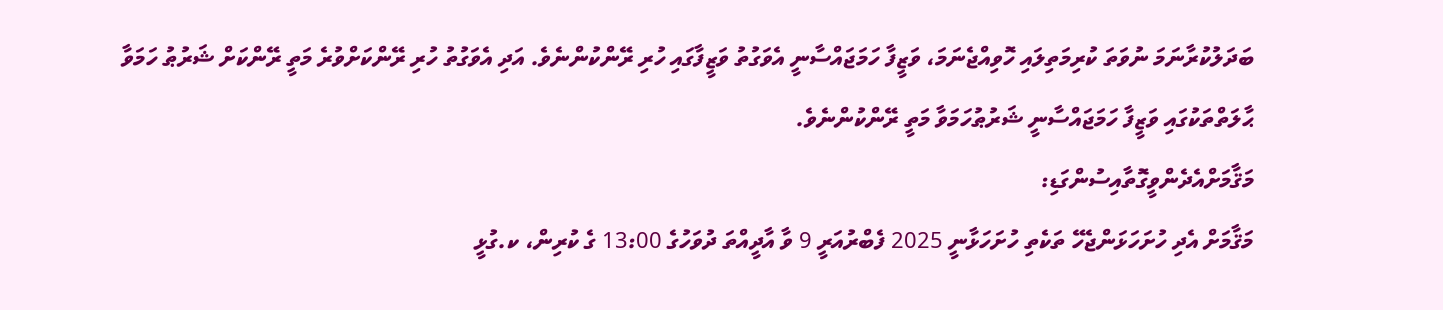ބަދަލުކުރާނަމަ ނުވަތަ ކުރިމަތިލައި ހޮވިއްޖެނަމަ، ވަޒީފާ ހަމަޖައްސާނީ އެވަގުތު ވަޒީފާގައި ހުރި ރޭންކުންނެވެ. އަދި އެވަގުތު ހުރި ރޭންކަށްވުރެ މަތީ ރޭންކަށް ޝަރުޠު ހަމަވާ ޙާލަތްތަކުގައި ވަޒީފާ ހަމަޖައްސާނީ ޝަރުޠުހަމަވާ މަތީ ރޭންކުންނެވެ.
މަޤާމަށްއެދެންވީގޮތާއިސުންގަޑި:
މަޤާމަށް އެދި ހުށަހަޅަންޖެހޭ ތަކެތި ހުށަހަޅާނީ 2025 ފެބްރުއަރީ 9 ވާ އާދީއްތަ ދުވަހުގެ 13:00 ގެ ކުރިން، ކ.ގުޅީ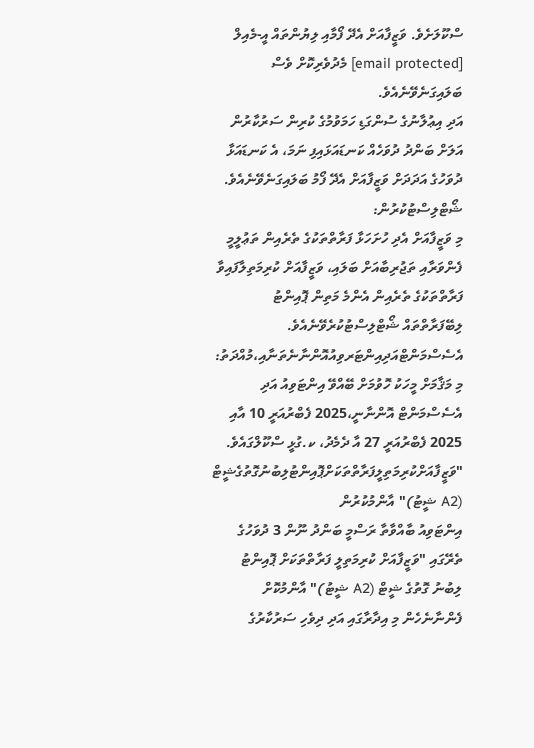ސްކޫލަށެވެ. ވަޒީފާއަށް އެދޭ ފޯމާއި ލިޔުންތައް އީ-މެއިލް  [email protected] މެދުވެރިކޮށް ވެސް ބަލައިގަނެވޭނެއެވެ.
އަދި އިޢުލާނުގެ ސުންގަޑި ހަމަވުމުގެ ކުރިން ސަރުކާރުން އަލަށް ބަންދު ދުވަހެއް ކަނޑައަޅައިފި ނަމަ، އެ ކަނޑައަޅާ ދުވަހުގެ އަދަދަށް ވަޒީފާއަށް އެދޭ ފޯމު ބަލައިގަނެވޭނެއެވެ.
ޝޯޓްލިސްޓުކުރުން:
މި ވަޒީފާއަށް އެދި ހުށަހަޅާ ފަރާތްތަކުގެ ތެރެއިން ތަޢުލީމީ ފެންވަރާއި ތަޖުރިބާއަށް ބަލައި، ވަޒީފާއަށް ކުރިމަތިލާފައިވާ ފަރާތްތަކުގެ ތެރެއިން އެންމެ މަތިން ޕޮއިންޓު ލިބޭފަރާތްތައް ޝޯޓްލިސްޓުކުރެވޭނެއެވެ.
އެސެސްމަންޓްއަދިއިންޓަރވިއުއޮންނާނެތަނާއި،މުއްދަތު:
މި މަޤާމަށް މީހަކު ހޮވުމަށް ބޭއްވޭ އިންޓަވިއު އަދި އެސެސްމަންޓް އޮންނާނީ،2025 ފެބްރުއަރީ 10 އާއި 2025 ފެބްރުއަރީ 27 އާ ދެމެދު، ކ.ގުޅީ ސްކޫލްގައެވެ.
"ވަޒީފާއަށްކުރިމަތިލީފަރާތްތަކަށްޕޮއިންޓުލިބުނުގޮތުގެޝީޓް (A2 ޝީޓު)" އާންމުކުރުން
އިންޓަވިއު ބާއްވާތާ ރަސްމީ ބަންދު ނޫން 3 ދުވަހުގެ ތެރޭގައި "ވަޒީފާއަށް ކުރިމަތިލީ ފަރާތްތަކަށް ޕޮއިންޓު ލިބުނު ގޮތުގެ ޝީޓް (A2 ޝީޓު)" އާންމުކޮށް ފެންނާނެހެން މި އިދާރާގައި އަދި ދިވެހި ސަރުކާރުގެ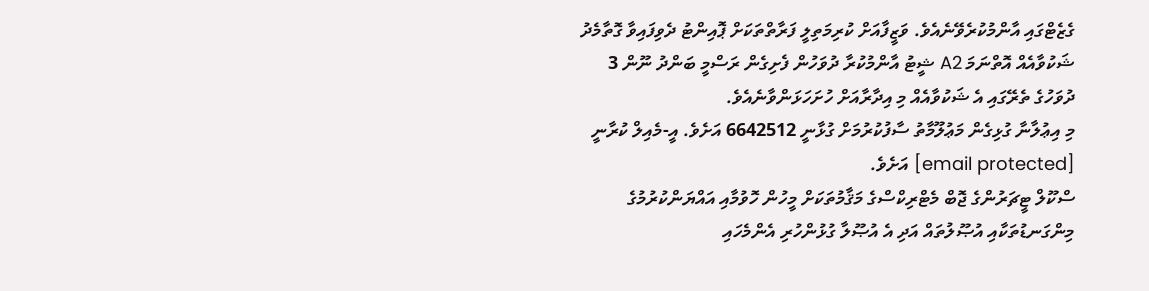ގެޒެޓްގައި އާންމުކުރެވޭނެއެވެ. ވަޒީފާއަށް ކުރިމަތިލީ ފަރާތްތަކަށް ޕޮއިންޓު ދެވިފައިވާ ގޮތާމެދު ޝަކުވާއެއް އޮތްނަމަ A2 ޝީޓު އާންމުކުރާ ދުވަހުން ފެށިގެން ރަސްމީ ބަންދު ނޫން 3 ދުވަހުގެ ތެރޭގައި އެ ޝަކުވާއެއް މި އިދާރާއަށް ހުށަހަޅަންވާނެއެވެ.
މި އިޢުލާނާ ގުޅިގެން މަޢުލޫމާތު ސާފުކުރުމަށް ގުޅާނީ 6642512 އަށެވެ. އީ-މެއިލް ކުރާނީ [email protected] އަށެވެ.
ސްކޫލް ޓީޗަރުންގެ ޖޮބް މެޓްރިކްސްގެ މަޤާމުތަކަށް މީހުން ހޮވުމާއި އައްޔަންކުރުމުގެ މިންގަނޑުތަކާއި އުޞޫލުތައް އަދި އެ އުޞޫލާ ގުޅުންހުރި އެންމެހައި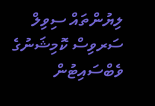ލިޔުންތައް ސިވިލް ސަރވިސް ކޮމިޝަނުގެ ވެބްސައިޓުން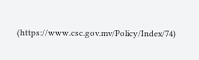(https://www.csc.gov.mv/Policy/Index/74)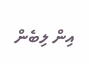އިން ލިބެން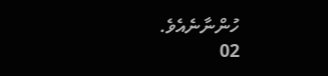ހުންނާނެއެވެ.
02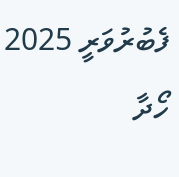ފެބުރުވަރީ 2025
ހޯދާ